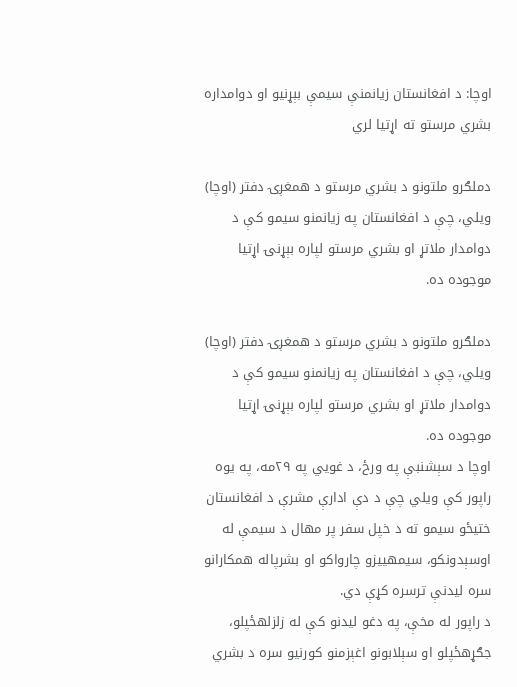اوچا: د افغانستان زیانمنې سیمې بېړنیو او دوامداره بشري مرستو ته اړتیا لري

دملګرو ملتونو د بشري مرستو د همغږۍ دفتر (اوچا) ویلي، چې د افغانستان په زیانمنو سیمو کې د دوامدار ملاتړ او بشري مرستو لپاره بېړنۍ اړتیا موجوده ده.

دملګرو ملتونو د بشري مرستو د همغږۍ دفتر (اوچا) ویلي، چې د افغانستان په زیانمنو سیمو کې د دوامدار ملاتړ او بشري مرستو لپاره بېړنۍ اړتیا موجوده ده.
اوچا د سېشنبې په ورځ، د غويي په ۲۹مه، په یوه راپور کې ویلي چې د دې ادارې مشرې د افغانستان ختیځو سیمو ته د خپل سفر پر مهال د سیمې له اوسېدونکو، سیمهییزو چارواکو او بشرپاله همکارانو سره لیدنې ترسره کړې دي.
د راپور له مخې، په دغو لیدنو کې له زلزلهځپلو، جګړهځپلو او سېلابونو اغېزمنو کورنیو سره د بشري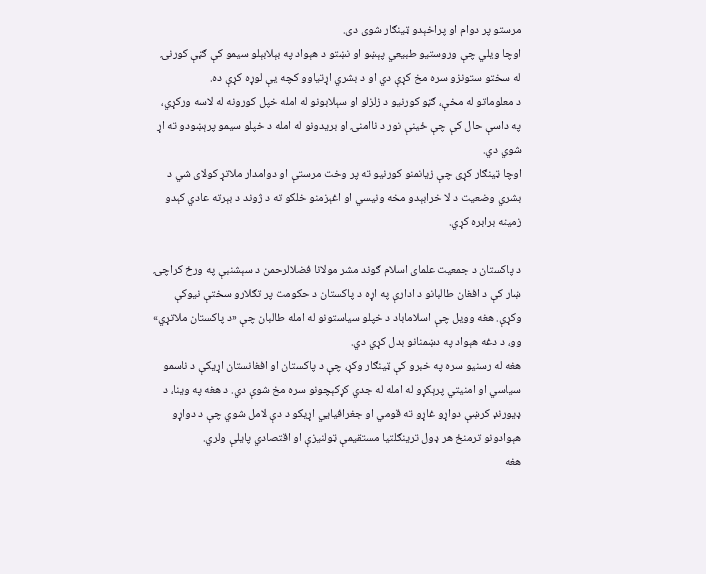مرستو پر دوام او پراخېدو ټینګار شوی دی.
اوچا ویلي چې وروستیو طبیعي پېښو او نښتو د هېواد په بېلابېلو سیمو کې ګڼې کورنۍ له سختو ستونزو سره مخ کړې دي او د بشري اړتیاوو کچه یې لوړه کړې ده.
د معلوماتو له مخې، ګڼو کورنیو د زلزلو او سېلابونو له امله خپل کورونه له لاسه ورکړي، په داسې حال کې چې ځینې نور د ناامنۍ او بریدونو له امله د خپلو سیمو پرېښودو ته اړ شوي دي.
اوچا ټینګار کړی چې زیانمنو کورنیو ته پر وخت مرستې او دوامدار ملاتړ کولای شي د بشري وضعیت د لا خرابېدو مخه ونیسي او اغېزمنو خلکو ته د ژوند د بېرته عادي کېدو زمینه برابره کړي.

د پاکستان د جمعیت علمای اسلام ګوند مشر مولانا فضلالرحمن د سېشنبې په ورځ کراچۍ ښار کې د افغان طالبانو د ادارې په اړه د پاکستان د حکومت پر تګلارو سختې نیوکې وکړې. هغه وویل چې اسلاماباد د خپلو سیاستونو له امله طالبان چې «د پاکستان ملاتړي» وو، د دغه هېواد په دښمنانو بدل کړي دي.
هغه له رسنیو سره په خبرو کې ټینګار وکړ، چې د پاکستان او افغانستان اړیکې د ناسمو سیاسي او امنیتي پرېکړو له امله له جدي کړکېچونو سره مخ شوې دي. د هغه په وینا، د ډیورنډ کرښې دواړو غاړو ته قومي او جغرافیایي اړیکو د دې لامل شوي چې د دواړو هېوادونو ترمنځ هر ډول ترینګلتیا مستقیمې ټولنیزې او اقتصادي پایلې ولري.
هغه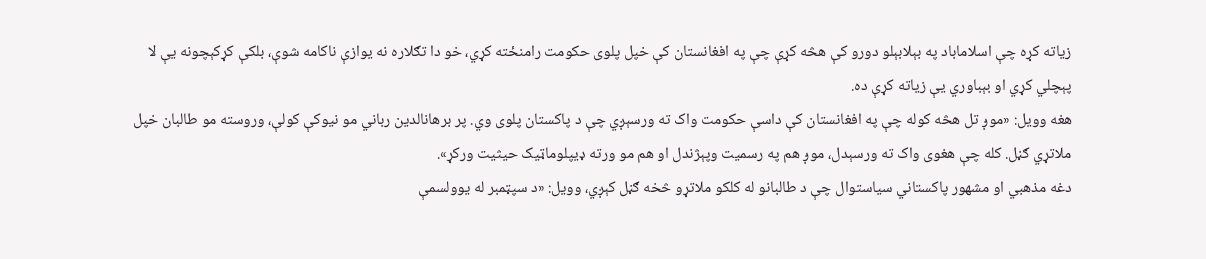زیاته کړه چې اسلاماباد په بېلابېلو دورو کې هڅه کړې چې په افغانستان کې خپل پلوى حکومت رامنځته کړي، خو دا تګلاره نه یوازې ناکامه شوې، بلکې کړکېچونه یې لا پېچلي کړي او بېباوري یې زیاته کړې ده.
هغه وویل: «موږ تل هڅه کوله چې په افغانستان کې داسې حکومت واک ته ورسېږي چې د پاکستان پلوی وي. پر برهانالدین رباني مو نیوکې کولې، وروسته مو طالبان خپل ملاتړي ګڼل. کله چې هغوی واک ته ورسېدل، موږ هم په رسمیت وپېژندل او هم مو ورته ډیپلوماټیک حیثیت ورکړ».
دغه مذهبي او مشهور پاکستاني سیاستوال چې د طالبانو له کلکو ملاتړو څخه ګڼل کېږي، وویل: «د سپټمبر له یوولسمې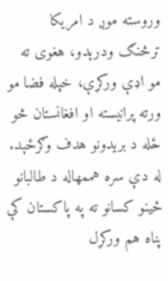وروسته موږ د امریکا ترڅنګ ودرېدو، هغوی ته مو اډې ورکړې، خپله فضا مو ورته پرانیسته او افغانستان څو ځله د بریدونو هدف وګرځېد. له دې سره هممهاله د طالبانو ځینو کسانو ته په پاکستان کې پناه هم ورکړل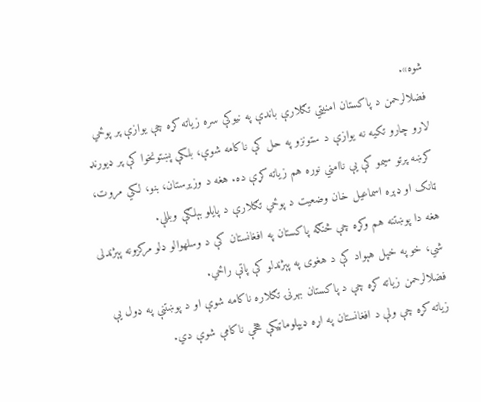شوه».
فضلالرحمن د پاکستان امنیتي تګلارې باندې په نیوکې سره زیاته کړه چې یوازې پر پوځي لارو چارو تکیه نه یوازې د ستونزو په حل کې ناکامه شوې، بلکې پښتونخوا کې پر ډیورنډ کرښه پرتو سیمو کې یې ناامني نوره هم زیاته کړې ده. هغه د وزیرستان، بنو، لکي مروت، ټانک او ډېره اسماعیل خان وضعیت د پوځي تګلارې د پایلو بېلګې وبللې.
هغه دا پوښتنه هم وکړه چې څنګه پاکستان په افغانستان کې د وسلهوالو ډلو مرکزونه پېژندلی شي، خو په خپل هېواد کې د هغوی په پېژندلو کې پاتې راځي.
فضلالرحمن زیاته کړه چې د پاکستان بهرنۍ تګلاره ناکامه شوې او د پوښتنې په ډول یې زیاته کړه چې ولې د افغانستان په اړه ډیپلوماټیکې هڅې ناکامې شوې دي.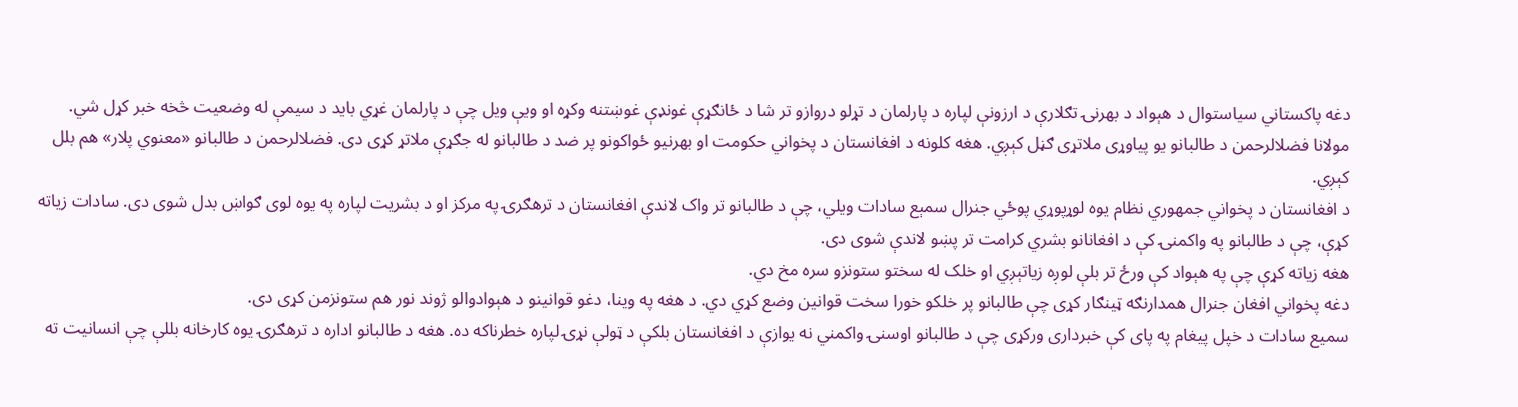دغه پاکستاني سیاستوال د هېواد د بهرنۍ تګلارې د ارزونې لپاره د پارلمان د تړلو دروازو تر شا د ځانګړې غونډې غوښتنه وکړه او ویې ویل چې د پارلمان غړي باید د سیمې له وضعیت څخه خبر کړل شي.
مولانا فضلالرحمن د طالبانو یو پیاوړی ملاتړی ګڼل کېږي. هغه کلونه د افغانستان د پخواني حکومت او بهرنیو ځواکونو پر ضد د طالبانو له جګړې ملاتړ کړی دی. فضلالرحمن د طالبانو «معنوي پلار» هم بلل کېږي.
د افغانستان د پخواني جمهوري نظام یوه لوړپوړي پوځي جنرال سمېع سادات ویلي، چې د طالبانو تر واک لاندې افغانستان د ترهګرۍ په مرکز او د بشریت لپاره په یوه لوی ګواښ بدل شوی دی. سادات زیاته کړې، چې د طالبانو په واکمنۍ کې د افغانانو بشري کرامت تر پښو لاندې شوی دی.
هغه زیاته کړې چې په هېواد کې ورځ تر بلې لوږه زیاتېږي او خلک له سختو ستونزو سره مخ دي.
دغه پخواني افغان جنرال همدارنګه ټینګار کړی چې طالبانو پر خلکو خورا سخت قوانین وضع کړي دي. د هغه په وینا، دغو قوانینو د هېوادوالو ژوند نور هم ستونزمن کړی دی.
سمیع سادات د خپل پیغام په پای کې خبرداری ورکړی چې د طالبانو اوسنۍ واکمني نه یوازې د افغانستان بلکې د ټولې نړۍ لپاره خطرناکه ده. هغه د طالبانو اداره د ترهګرۍ یوه کارخانه بللې چې انسانیت ته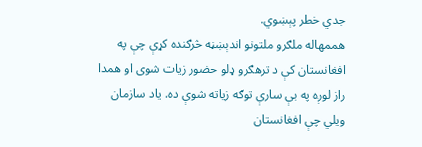جدي خطر پېښوي.
هممهاله ملګرو ملتونو اندېښڼه څرګنده کړې چې په افغانستان کې د ترهګرو ډلو حضور زیات شوی او همدا راز لوږه په بې سارې توګه زیاته شوې ده. یاد سازمان ویلي چې افغانستان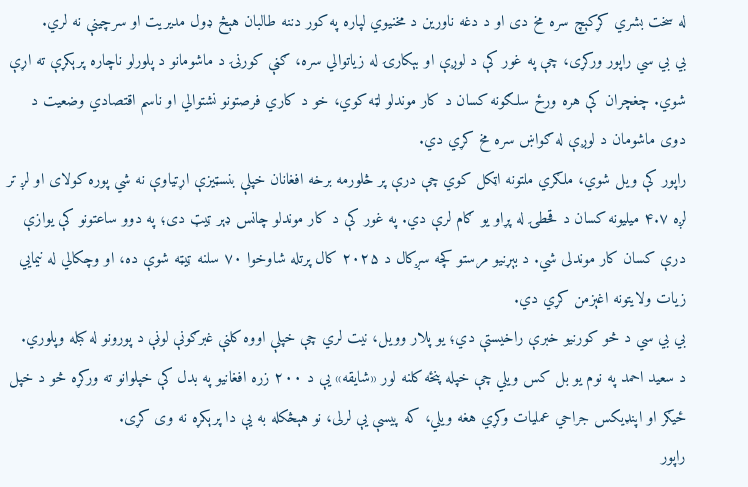له سخت بشري کړکېچ سره مخ دی او د دغه ناورین د مخنیوي لپاره په کور دننه طالبان هېڅ ډول مدیریت او سرچینې نه لري.
بي بي سي راپور ورکړی، چې په غور کې د لوږې او بېکارۍ له زیاتوالي سره، ګڼې کورنۍ د ماشومانو د پلورلو ناچاره پرېکړې ته اړې شوي. چغچران کې هره ورځ سلګونه کسان د کار موندلو لټه کوي، خو د کاري فرصتونو نشتوالي او ناسم اقتصادي وضعیت د دوی ماشومان د لوږې له ګواښ سره مخ کړي دي.
راپور کې ویل شوي، ملګري ملتونه اټکل کوي چې درې پر څلورمه برخه افغانان خپلې بنسټیزې اړتیاوې نه شي پوره کولای او لږ تر لږه ۴.۷ میلیونه کسان د قحطۍ له پړاو یو ګام لرې دي. په غور کې د کار موندلو چانس ډېر ټیټ دی؛ په دوو ساعتونو کې یوازې درې کسان کار موندلی شي. د بېړنیو مرستو کچه سږکال د ۲۰۲۵ کال پرتله شاوخوا ۷۰ سلنه ټیټه شوې ده، او وچکالي له نیمایي زیات ولایتونه اغېزمن کړي دي.
بي بي سي د څو کورنیو خبرې راخیستې دي؛ يو پلار وویل، نیت لري چې خپلې اووه کلنې غبرګونې لوڼې د پورونو له کبله وپلوري.
د سعید احمد په نوم یو بل کس ویلي چې خپله پنځه کلنه لور «شایقه» یې د ۲۰۰ زره افغانیو په بدل کې خپلوانو ته ورکړه څو د خپل ځیګر او اپنډیکس جراحي عملیات وکړي هغه ویلي، که پیسې یې لرلی، نو هېڅکله به یې دا پرېکړه نه وی کړی.
راپور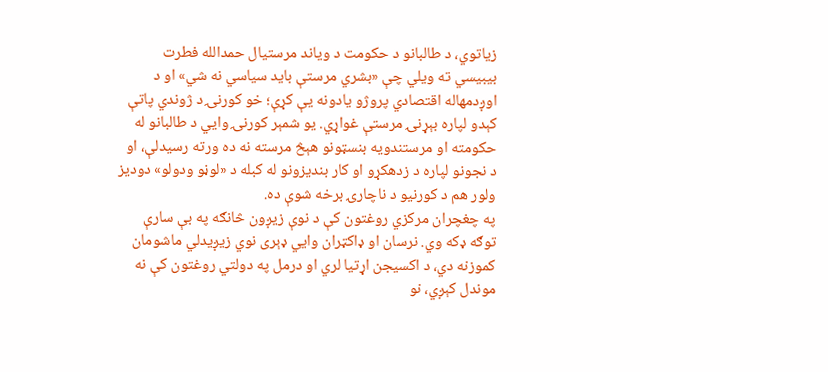زیاتوي، د طالبانو د حکومت د ویاند مرستیال حمدالله فطرت بیبیسي ته ویلي چې «بشري مرستې باید سیاسي نه شي» او د اوږدمهاله اقتصادي پروژو یادونه یې کړې؛ خو کورنۍ د ژوندي پاتې کېدو لپاره بېړنۍ مرستې غواړي. یو شمېر کورنۍ وايي د طالبانو له حکومته او مرستندویه بنسټونو هېڅ مرسته نه ده ورته رسیدلې، او د نجونو لپاره د زدهکړو او کار بندیزونو له کبله د «لوڼو ودولو» دودیز ولور هم د کورنیو د ناچارۍ برخه شوې ده.
په چغچران مرکزي روغتون کې د نوې زیږون څانګه په بې سارې توګه ډکه وي. نرسان او ډاکټران وايي ډېری نوي زیږیدلي ماشومان کموزنه دي، د اکسیجن اړتیا لري او درمل په دولتي روغتون کې نه موندل کېږي، نو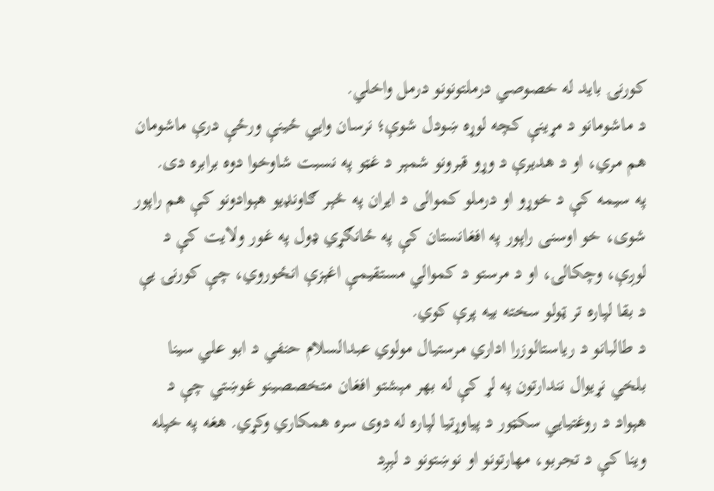کورنۍ باید له خصوصي درملتونونو درمل واخلي.
د ماشومانو د مړینې کچه لوړه ښودل شوې؛ نرسان وایي ځینې ورځې درې ماشومان هم مري، او د هدیرې د وړو قبرونو شمېر د غټو په نسبت شاوخوا دوه برابره دی.
په سیمه کې د خوړو او درملو کموالی د ایران په څېر ګاونډیو هېوادونو کې هم راپور شوی، خو اوسنی راپور په افغانستان کې په ځانګړي ډول په غور ولایت کې د لوږې، وچکالۍ، او د مرستو د کموالي مستقیمې اغېزې انځوروي، چې کورنۍ یې د بقا لپاره تر ټولو سخته بیه پرې کوي.
د طالبانو د ریاستالوزرا اداري مرستیال مولوي عبدالسلام حنفي د ابو علي سينا بلخي نړیوال نندارتون په لړ کې له بهر مېشتو افغان متخصصینو غوښتي چې د هېواد د روغتیايي سکټور د پیاوړتیا لپاره له دوی سره همکاري وکړي. هغه په خپله وینا کې د تجربو، مهارتونو او نوښتونو د لېږد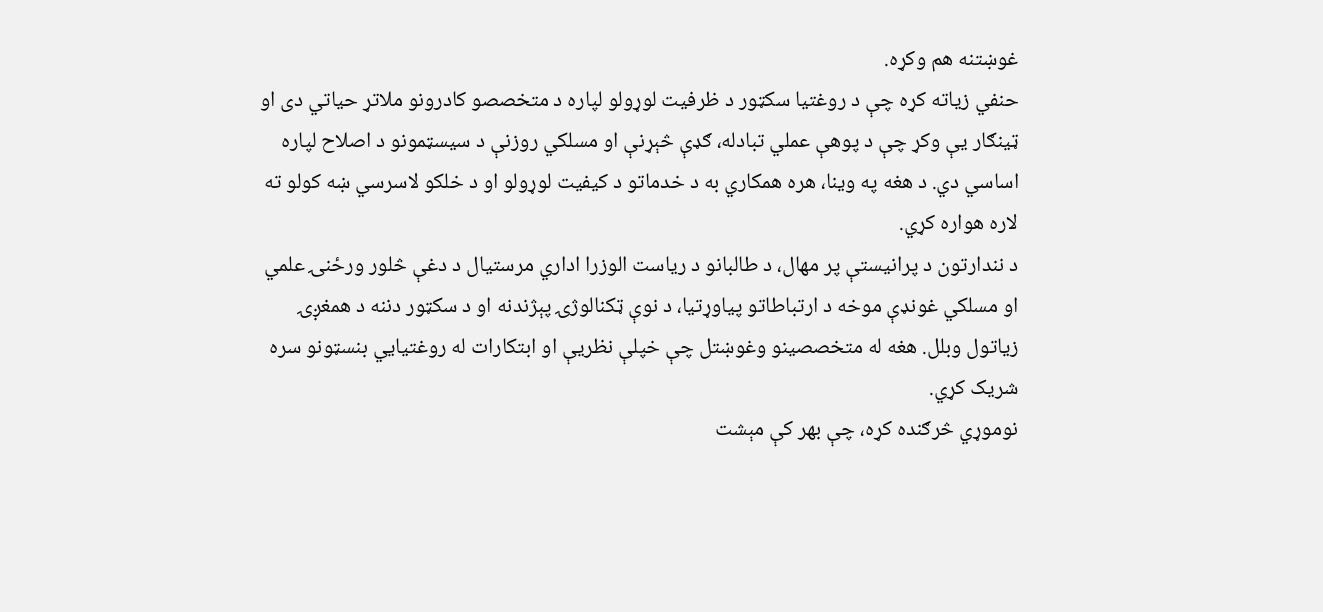غوښتنه هم وکړه.
حنفي زیاته کړه چې د روغتیا سکټور د ظرفیت لوړولو لپاره د متخصصو کادرونو ملاتړ حیاتي دی او ټینګار یې وکړ چې د پوهې عملي تبادله، ګډې څېړنې او مسلکي روزنې د سیسټمونو د اصلاح لپاره اساسي دي. د هغه په وینا، هره همکاري به د خدماتو د کیفیت لوړولو او د خلکو لاسرسي ښه کولو ته لاره هواره کړي.
د نندارتون د پرانیستې پر مهال، د طالبانو د ریاست الوزرا اداري مرستیال د دغې څلور ورځنۍ علمي او مسلکي غونډې موخه د ارتباطاتو پیاوړتیا، د نوې ټکنالوژۍ پېژندنه او د سکټور دننه د همغږۍ زیاتول وبلل. هغه له متخصصینو وغوښتل چې خپلې نظریې او ابتکارات له روغتیايي بنسټونو سره شریک کړي.
نوموړي څرګنده کړه، چې بهر کې مېشت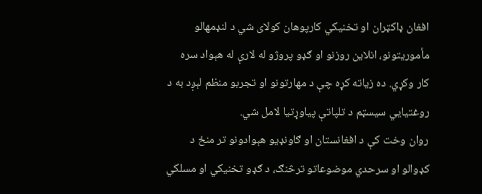افغان ډاکټران او تخنیکي کارپوهان کولای شي د لنډمهالو مأموریتونو، انلاین روزنو او ګډو پروژو له لارې له هېواد سره کار وکړي. ده زیاته کړه چې د مهارتونو او تجربو منظم لېږد به د روغتیايي سیسټم د تلپاتې پیاوړتیا لامل شي.
روان وخت کې د افغانستان او ګاونډیو هېوادونو تر منځ د کډوالو او سرحدي موضوعاتو ترڅنګ، د ګډو تخنیکي او مسلکي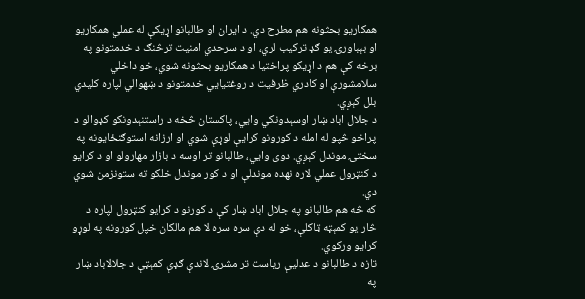همکاریو بحثونه هم مطرح دي. د ایران او طالبانو اړیکې له عملي همکاریو او بېباورۍ یو ګډ ترکیب لري، او د سرحدي امنیت ترڅنګ د خدمتونو په برخه کې هم د اړیکو پراختیا د همکاریو بحثونه شوي، خو داخلي سلامشورې او کادري ظرفیت د روغتیايي خدمتونو د ښهوالي لپاره کلیدي بلل کېږي.
د جلال اباد ښار اوسېدونکي وایي، پاکستان څخه د راستنېدونکو کډوالو د پراخو څپو له امله د کورونو کرايې لوړې شوي او ارزانه استوګنځایونه په سختۍ موندل کېږي. دوی وایي، طالبانو تر اوسه د بازار مهارولو او د کرايو د کنټرول عملي لاره نهده موندلې او د کور موندل خلکو ته ستونزمن شوي دي.
که څه هم طالبانو په جلال اباد ښار کې د کورنو د کرایو کنټرول لپاره د څار یو کمېټه ټاکلې، خو له دې سره سره لا هم مالکان خپل کورونه په لوړو کرایو ورکوي.
تازه د طالبانو د عدليې ریاست تر مشرۍ لاندې ګډې کمېټې د جلالاباد ښار په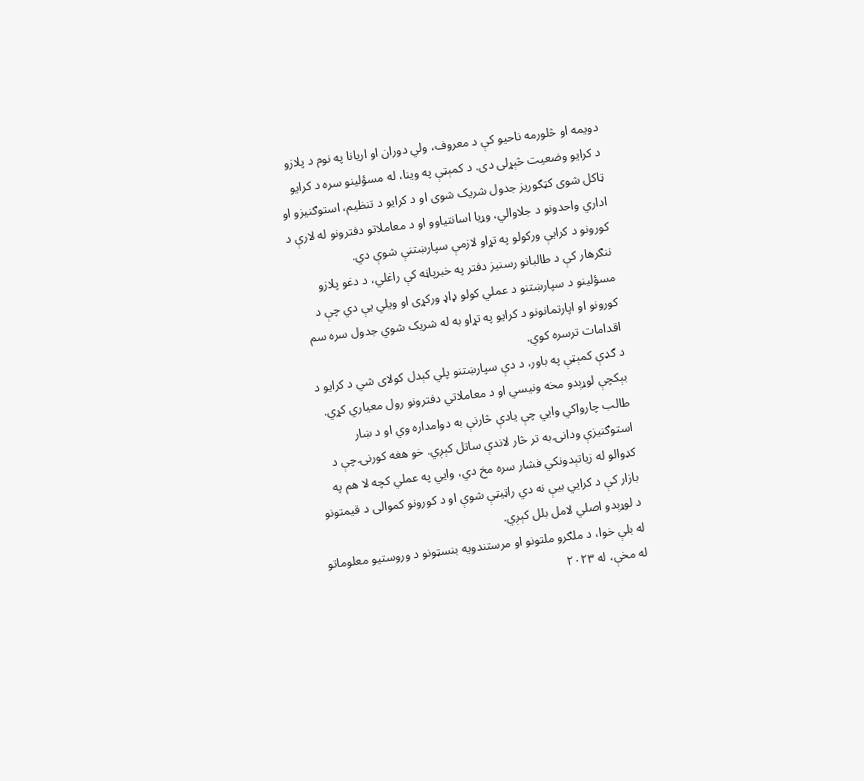دویمه او څلورمه ناحیو کې د معروف، ولي دوران او اریانا په نوم د پلازو د کرايو وضعیت څېړلی دی. د کمېټې په وینا، له مسؤلینو سره د کرايو ټاکل شوی کټګوريز جدول شریک شوی او د کرايو د تنظیم، استوګنيزو او اداري واحدونو د جلاوالي، وړيا اسانتياوو او د معاملاتو دفترونو له لارې د کورونو د کرايې ورکولو په تړاو لازمې سپارښتنې شوې دي.
ننګرهار کې د طالبانو رسنیز دفتر په خبرپاڼه کې راغلي، د دغو پلازو مسؤلینو د سپارښتنو د عملي کولو ډاډ ورکړی او ویلي یې دي چې د کورونو او اپارتمانونو د کرايو په تړاو به له شریک شوي جدول سره سم اقدامات ترسره کوي.
د ګډې کمېټې په باور، د دې سپارښتنو پلي کېدل کولای شي د کرایو د بېکچې لوړېدو مخه ونیسي او د معاملاتي دفترونو رول معیاري کړي.
طالب چارواکي وایي چې یادې څارنې به دوامداره وي او د ښار استوګنيزې ودانۍ به تر څار لاندې ساتل کېږي. خو هغه کورنۍ چې د کډوالو له زیاتېدونکي فشار سره مخ دي، وايي په عملي کچه لا هم په بازار کې د کرايي بیې نه دي راټیټې شوې او د کورونو کموالی د قیمتونو د لوړېدو اصلي لامل بلل کېږي.
له بلې خوا، د ملګرو ملتونو او مرستندویه بنسټونو د وروستیو معلوماتو له مخې، له ۲۰۲۳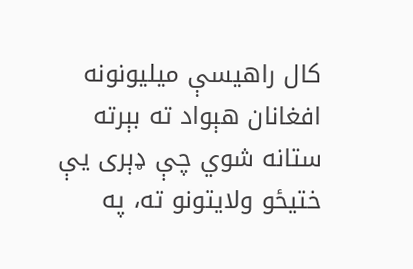کال راهیسې میلیونونه افغانان هېواد ته بېرته ستانه شوي چې ډېری یې ختیځو ولایتونو ته، په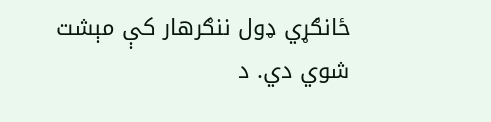ځانګړي ډول ننګرهار کې مېشت شوي دي. د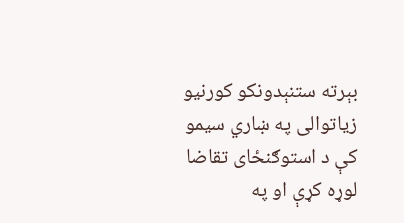بېرته ستنېدونکو کورنیو زیاتوالی په ښاري سیمو کې د استوګنځای تقاضا لوړه کړې او په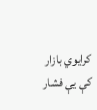کرایوي بازار کې یې فشار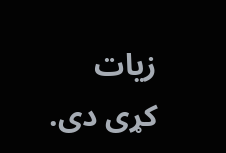زیات کړی دی.